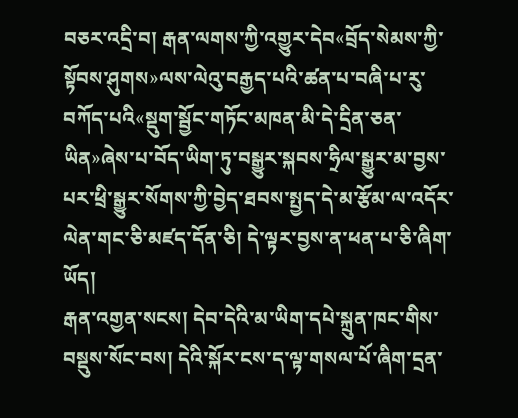བཅར་འདྲི་བ། རྒན་ལགས་ཀྱི་འགྱུར་དེབ«བྲོད་སེམས་ཀྱི་སྟོབས་ཤུགས»ལས་ལེའུ་བརྒྱད་པའི་ཚན་པ་བཞི་པ་རུ་བཀོད་པའི«སྡུག་སྦྱོང་གཏོང་མཁན་མི་དེ་དྲིན་ཅན་ཡིན»ཞེས་པ་བོད་ཡིག་ཏུ་བསྒྱུར་སྐབས་ཧྲིལ་སྒྱུར་མ་བྱས་པར་ཕྲི་སྒྱུར་སོགས་ཀྱི་བྱེད་ཐབས་སྤྱད་དེ་མ་རྩོམ་ལ་འདོར་ལེན་གང་ཅི་མཛད་དོན་ཅི། དེ་ལྟར་བྱས་ན་ཕན་པ་ཅི་ཞིག་ཡོད།
རྒན་འགྱན་སངས། དེབ་དེའི་མ་ཡིག་དཔེ་སྐྲུན་ཁང་གིས་བསྡུས་སོང་བས། དེའི་སྐོར་ངས་ད་ལྟ་གསལ་པོ་ཞིག་དྲན་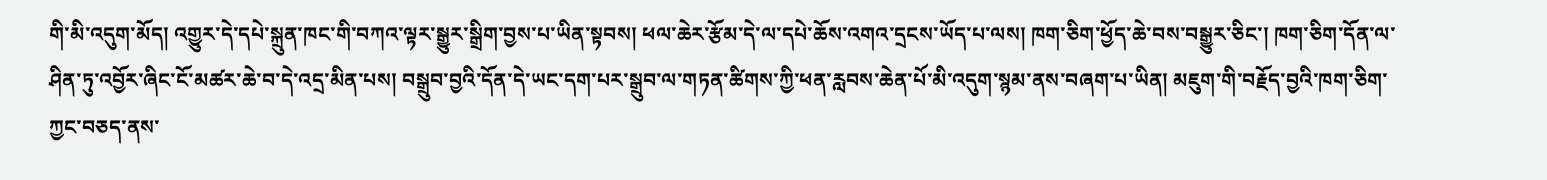གི་མི་འདུག་མོད། འགྱུར་དེ་དཔེ་སྐྲུན་ཁང་གི་བཀའ་ལྟར་སྒྱུར་སྒྲིག་བྱས་པ་ཡིན་སྟབས། ཕལ་ཆེར་རྩོམ་དེ་ལ་དཔེ་ཆོས་འགའ་དྲངས་ཡོད་པ་ལས། ཁག་ཅིག་ཕྱོད་ཆེ་བས་བསྒྱུར་ཅིང་། ཁག་ཅིག་དོན་ལ་ཤིན་ཏུ་འབྱོར་ཞིང་ངོ་མཚར་ཆེ་བ་དེ་འདྲ་མིན་པས། བསྒྲུབ་བྱའི་དོན་དེ་ཡང་དག་པར་སྒྲུབ་ལ་གཏན་ཚིགས་ཀྱི་ཕན་རླབས་ཆེན་པོ་མི་འདུག་སྙམ་ནས་བཞག་པ་ཡིན། མཇུག་གི་བརྗོད་བྱའི་ཁག་ཅིག་ཀྱང་བཅད་ནས་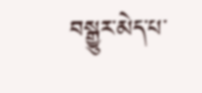བསྒྱུར་མེད་པ་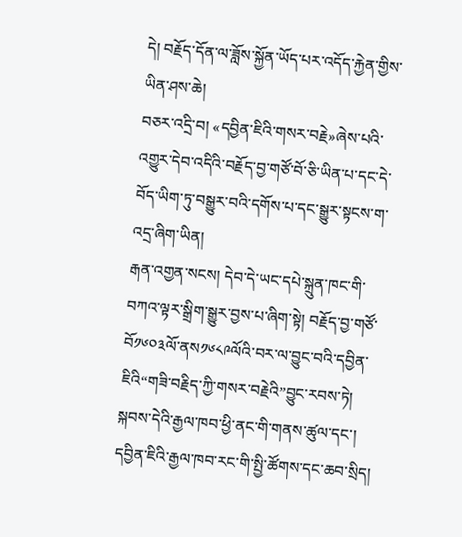དེ། བརྗོད་དོན་ལ་ཟློས་སྐྱོན་ཡོད་པར་འདོད་རྐྱེན་གྱིས་ཡིན་ཤས་ཆེ།
བཅར་འདྲི་བ། «དབྱིན་ཇིའི་གསར་བརྗེ»ཞེས་པའི་འགྱུར་དེབ་འདིའི་བརྗོད་བྱ་གཙོ་བོ་ཅི་ཡིན་པ་དང་དེ་བོད་ཡིག་ཏུ་བསྒྱུར་བའི་དགོས་པ་དང་སྒྱུར་སྟངས་ག་འདྲ་ཞིག་ཡིན།
རྒན་འགྱན་སངས། དེབ་དེ་ཡང་དཔེ་སྐྲུན་ཁང་གི་བཀའ་ལྟར་སྒྲིག་སྒྱུར་བྱས་པ་ཞིག་སྟེ། བརྗོད་བྱ་གཙོ་བོ༡༦༠༣ལོ་ནས༡༦༨༩ལོའི་བར་ལ་བྱུང་བའི་དབྱིན་ཇིའི“གཟི་བརྗིད་ཀྱི་གསར་བརྗེའི”བྱུང་རབས་ཏེ། སྐབས་དེའི་རྒྱལ་ཁབ་ཕྱི་ནང་གི་གནས་ཚུལ་དང་། དབྱིན་ཇིའི་རྒྱལ་ཁབ་རང་གི་སྤྱི་ཚོགས་དང་ཆབ་སྲིད།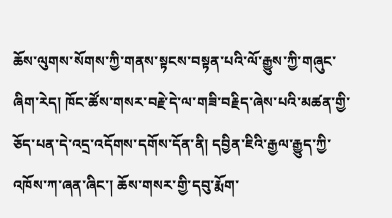ཆོས་ལུགས་སོགས་ཀྱི་གནས་སྟངས་བསྟན་པའི་ལོ་རྒྱུས་ཀྱི་གཞུང་ཞིག་རེད། ཁོང་ཚོས་གསར་བརྗེ་དེ་ལ་གཟི་བརྗིད་ཞེས་པའི་མཚན་གྱི་ཅོད་པན་དེ་འདྲ་འདོགས་དགོས་དོན་ནི། དབྱིན་ཇིའི་རྒྱལ་རྒྱུད་ཀྱི་འཁོས་ཀ་ཞན་ཞིང་། ཆོས་གསར་གྱི་དབུ་རྨོག་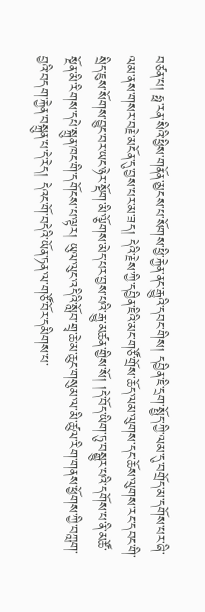བཙན་པ། ཧྥ་རན་སིའི་ཕྱིས་གནོན་མྱངས་པ་སོགས་ཕྱི་རྐྱེན་ནང་རྒྱུའི་དབང་གིས། དབྱིན་ཇི་དྲག་སྤྱོད་ཀྱི་ལམ་དུ་བགྲོད་མ་དགོས་པར་ཞི་ལམ་ནས་གསར་བརྗེ་མངོན་དུ་བྱས་པར་མ་ཟད། དེའི་རྗེས་ཀྱི་དབྱིན་ཇིའི་མང་གཙོ་གྲོས་ཆོད་ལམ་ལུགས་དང་ཆོས་ལུགས་རང་དབང་གི་སྲིད་ཇུས་སོགས་བྱུང་བར་ཡང་ཉེར་སྡོག་མི་ལྕོགས་མེད་པར་བྱས་པའི་རྒྱུ་མཚན་གྱིས་སོ། །དེ་བོད་ཡིག་ཏུ་བསྒྱུར་པའི་དགོས་པ་ནི་མཚོ་སྔོན་མི་རིགས་དཔེ་སྐྲུན་ཁང་གི་དགོངས་པ་ལྟར། ཡུལ་ལུང་འདིའི་སློབ་གྲྭ་ཆེ་མ་ཆུང་གསུམ་ལ་མི་ཚུལ་རིག་གནས་ཕྱོགས་ཀྱི་བཀླག་བྱའི་བདག་རྐྱེན་བསྐྲུན་པ་དེ་རེད། དེའང་གོ་བདེའི་ཡོན་ཏན་ལ་གཙོ་བོར་དམིགས་པ་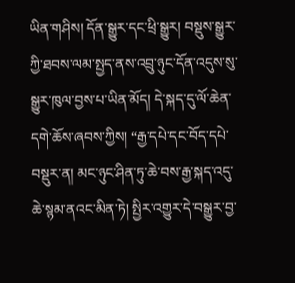ཡིན་གཤིས། དོན་སྒྱུར་དང་ཕྲི་སྒྱུར། བསྡུས་སྒྱུར་ཀྱི་ཐབས་ལམ་སྤྱད་ནས་འབྲུ་ཉུང་དོན་འདུས་སུ་སྒྱུར་ཁུལ་བྱས་པ་ཡིན་མོད། དེ་སྐད་དུ་ལོ་ཆེན་དགེ་ཆོས་ཞབས་ཀྱིས། “རྒྱ་དཔེ་དང་བོད་དཔེ་བསྡུར་ན། མང་ཉུང་ཤིན་ཏུ་ཆེ་བས་རྒྱ་སྐད་འདུ་ཆེ་སྙམ་ནའང་མིན་ཏེ། སྤྱིར་འགྱུར་དེ་བསྒྱུར་བྱ་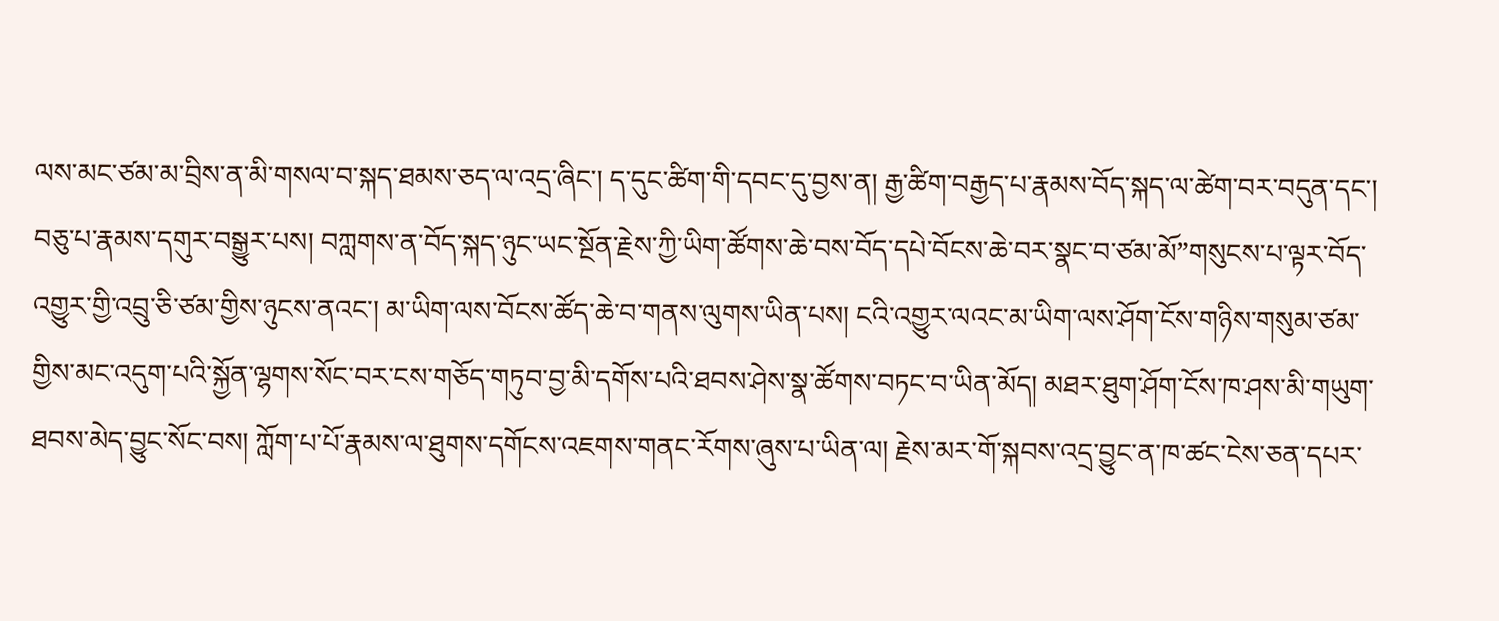ལས་མང་ཙམ་མ་བྲིས་ན་མི་གསལ་བ་སྐད་ཐམས་ཅད་ལ་འདྲ་ཞིང་། ད་དུང་ཚིག་གི་དབང་དུ་བྱས་ན། རྒྱ་ཚིག་བརྒྱད་པ་རྣམས་བོད་སྐད་ལ་ཚེག་བར་བདུན་དང་། བཅུ་པ་རྣམས་དགུར་བསྒྱུར་པས། བཀླགས་ན་བོད་སྐད་ཉུང་ཡང་སྔོན་རྗེས་ཀྱི་ཡིག་ཚོགས་ཆེ་བས་བོད་དཔེ་བོངས་ཆེ་བར་སྣང་བ་ཙམ་མོ”གསུངས་པ་ལྟར་བོད་འགྱུར་གྱི་འབྲུ་ཅི་ཙམ་གྱིས་ཉུངས་ནའང་། མ་ཡིག་ལས་བོངས་ཚོད་ཆེ་བ་གནས་ལུགས་ཡིན་པས། ངའི་འགྱུར་ལའང་མ་ཡིག་ལས་ཤོག་ངོས་གཉིས་གསུམ་ཙམ་གྱིས་མང་འདུག་པའི་སྐྱོན་ལྷགས་སོང་བར་ངས་གཅོད་གཏུབ་བྱ་མི་དགོས་པའི་ཐབས་ཤེས་སྣ་ཚོགས་བཏང་བ་ཡིན་མོད། མཐར་ཐུག་ཤོག་ངོས་ཁ་ཤས་མི་གཡུག་ཐབས་མེད་བྱུང་སོང་བས། ཀློག་པ་པོ་རྣམས་ལ་ཐུགས་དགོངས་འཇགས་གནང་རོགས་ཞུས་པ་ཡིན་ལ། རྗེས་མར་གོ་སྐབས་འདྲ་བྱུང་ན་ཁ་ཚང་ངེས་ཅན་དཔར་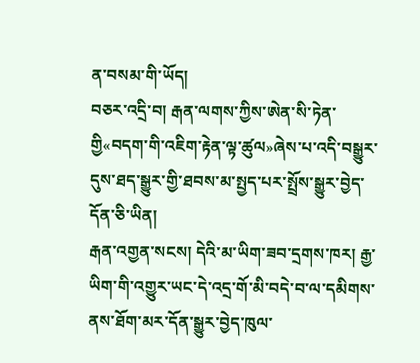ན་བསམ་གི་ཡོད།
བཅར་འདྲི་བ། རྒན་ལགས་ཀྱིས་ཨེན་སི་ཏེན་གྱི«བདག་གི་འཇིག་རྟེན་ལྟ་ཚུལ»ཞེས་པ་འདི་བསྒྱུར་དུས་ཐད་སྒྱུར་གྱི་ཐབས་མ་སྤྱད་པར་སྤྲོས་སྒྱུར་བྱེད་དོན་ཅི་ཡིན།
རྒན་འགྱན་སངས། དེའི་མ་ཡིག་ཟབ་དྲགས་ཁར། རྒྱ་ཡིག་གི་འགྱུར་ཡང་དེ་འདྲ་གོ་མི་བདེ་བ་ལ་དམིགས་ནས་ཐོག་མར་དོན་སྒྱུར་བྱེད་ཁུལ་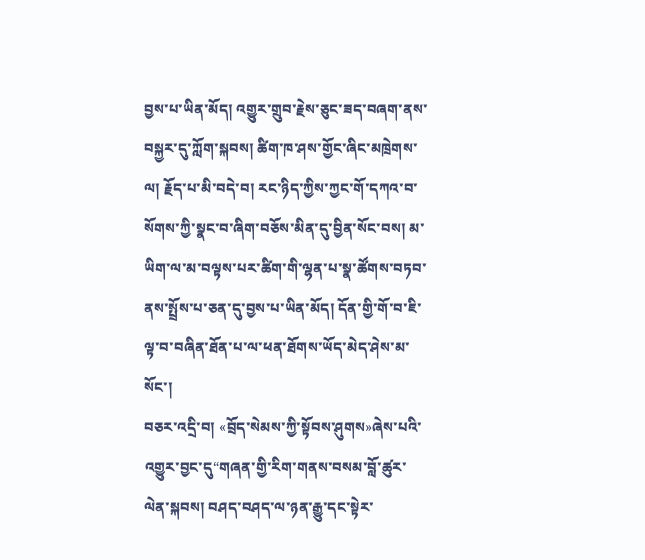བྱས་པ་ཡིན་མོད། འགྱུར་གྲུབ་རྗེས་ཅུང་ཟད་བཞག་ནས་བསྐྱར་དུ་ཀློག་སྐབས། ཚིག་ཁ་ཤས་གྱོང་ཞིང་མཁྲེགས་ལ། རྗོད་པ་མི་བདེ་བ། རང་ཉིད་ཀྱིས་ཀྱང་གོ་དཀའ་བ་སོགས་ཀྱི་སྣང་བ་ཞིག་བཅོས་མིན་དུ་བྱིན་སོང་བས། མ་ཡིག་ལ་མ་བལྟས་པར་ཚིག་གི་ལྷན་པ་སྣ་ཚོགས་བཏབ་ནས་སྤྲོས་པ་ཅན་དུ་བྱས་པ་ཡིན་མོད། དོན་གྱི་གོ་བ་ཇི་ལྟ་བ་བཞིན་ཐོན་པ་ལ་ཕན་ཐོགས་ཡོད་མེད་ཤེས་མ་སོང་།
བཅར་འདྲི་བ། «བྲོད་སེམས་ཀྱི་སྟོབས་ཤུགས»ཞེས་པའི་འགྱུར་བྱང་དུ“གཞན་གྱི་རིག་གནས་བསམ་བློ་ཚུར་ལེན་སྐབས། བཤད་བཤད་ལ་ཉན་རྒྱུ་དང་སྟེར་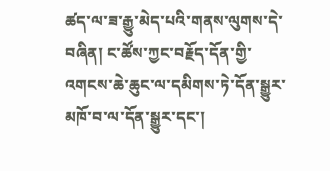ཚད་ལ་ཟ་རྒྱུ་མེད་པའི་གནས་ལུགས་དེ་བཞིན། ང་ཚོས་ཀྱང་བརྗོད་དོན་གྱི་འགངས་ཆེ་ཆུང་ལ་དམིགས་ཏེ་དོན་སྒྱུར་མཁོ་བ་ལ་དོན་སྒྱུར་དང་།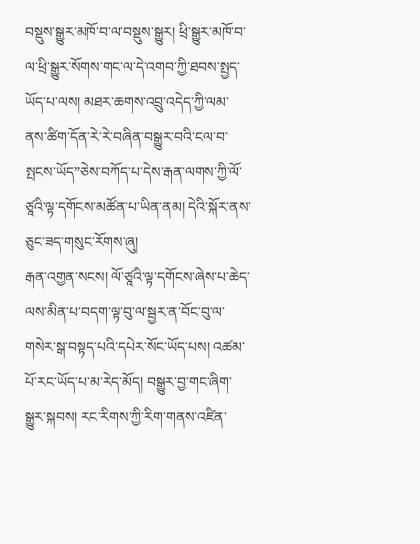བསྡུས་སྒྱུར་མཁོ་བ་ལ་བསྡུས་སྒྱུར། ཕྲི་སྒྱུར་མཁོ་བ་ལ་ཕྲི་སྒྱུར་སོགས་གང་ལ་དེ་འགབ་ཀྱི་ཐབས་སྤྱད་ཡོད་པ་ལས། མཐར་ཆགས་འབྲུ་འདེད་ཀྱི་ལམ་ནས་ཚིག་དོན་རེ་རེ་བཞིན་བསྒྱུར་བའི་ངལ་བ་སྤངས་ཡོད”ཅེས་བཀོད་པ་དེས་རྒན་ལགས་ཀྱི་ལོ་ཙཱའི་ལྟ་དགོངས་མཚོན་པ་ཡིན་ནམ། དེའི་སྐོར་ནས་ཅུང་ཟད་གསུང་རོགས་ཞུ།
རྒན་འགྱན་སངས། ལོ་ཙཱའི་ལྟ་དགོངས་ཞེས་པ་ཆེད་ལས་མིན་པ་བདག་ལྟ་བུ་ལ་སྦྱར་ན་བོང་བུ་ལ་གསེར་སྒ་བསྟད་པའི་དཔེར་སོང་ཡོད་པས། འཚམ་པོ་རང་ཡོད་པ་མ་རེད་མོད། བསྒྱུར་བྱ་གང་ཞིག་སྒྱུར་སྐབས། རང་རིགས་ཀྱི་རིག་གནས་འཛིན་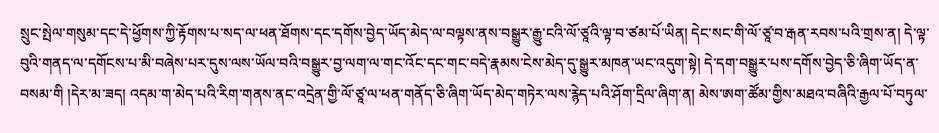སྲུང་སྤེལ་གསུམ་དང་དེ་ཕྱོགས་ཀྱི་རྟོགས་པ་སད་ལ་ཕན་ཐོགས་དང་དགོས་བྱེད་ཡོད་མེད་ལ་བལྟས་ནས་བསྒྱུར་རྒྱུ་ངའི་ལོ་ཙཱའི་ལྟ་བ་ཙམ་པོ་ཡིན། དེང་སང་གི་ལོ་ཙཱ་བ་རྒན་རབས་པའི་གྲས་ན། དེ་ལྟ་བུའི་གནད་ལ་དགོངས་པ་མི་བཞེས་པར་དུས་ལས་ཡོལ་བའི་བསྒྱུར་བྱ་ལག་ལ་གང་འོང་དང་གང་བདེ་རྣམས་ངེས་མེད་དུ་སྒྱུར་མཁན་ཡང་འདུག་སྟེ། དེ་དག་བསྒྱུར་པས་དགོས་བྱེད་ཅི་ཞིག་ཡོད་ན་བསམ་གི །དེར་མ་ཟད། འདམ་ག་མེད་པའི་རིག་གནས་ནང་འདྲེན་གྱི་ལོ་ཙཱ་ལ་ཕན་གནོད་ཅི་ཞིག་ཡོད་མེད་གཏེར་ལས་རྙེད་པའི་ཤོག་དྲིལ་ཞིག་ན། མེས་ཨག་ཚོམ་གྱིས་མཐའ་བཞིའི་རྒྱལ་པོ་བཏུལ་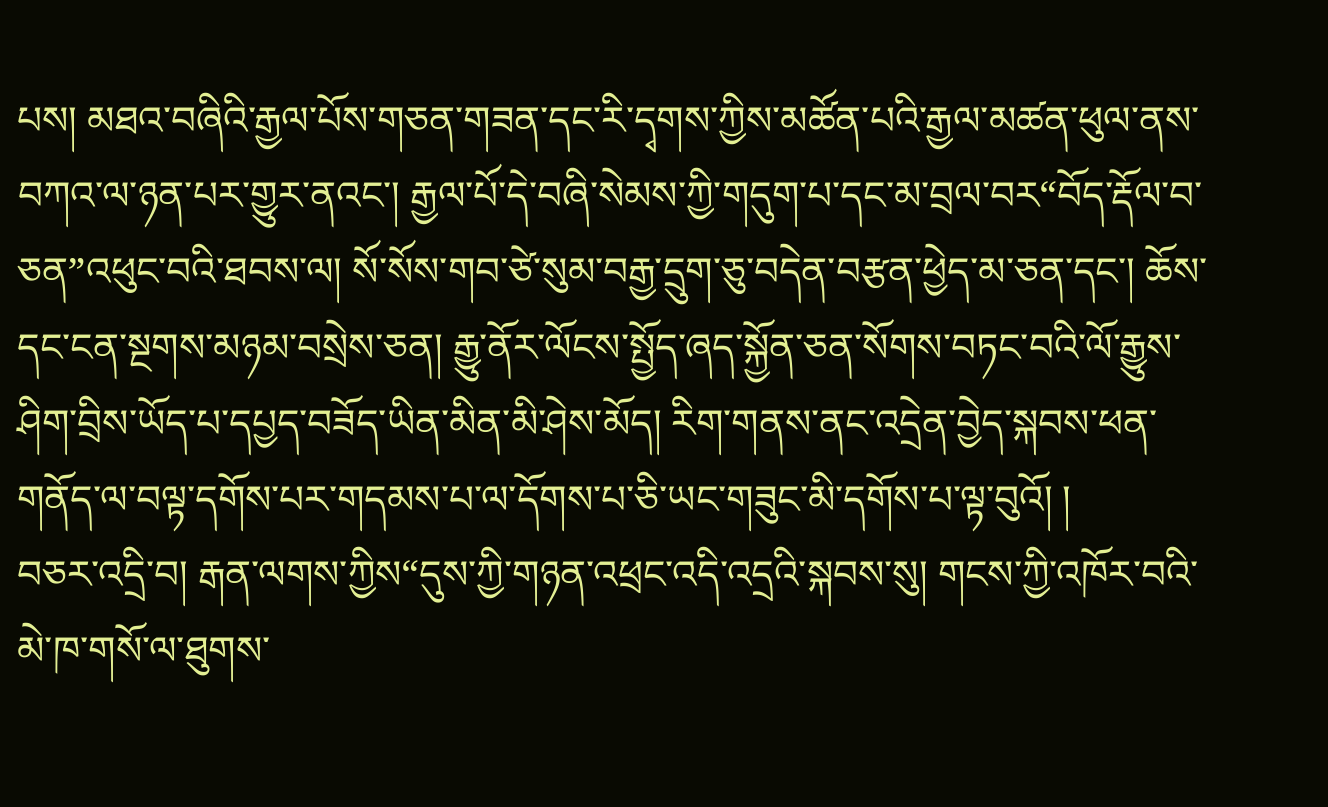པས། མཐའ་བཞིའི་རྒྱལ་པོས་གཅན་གཟན་དང་རི་དྭགས་ཀྱིས་མཚོན་པའི་རྒྱལ་མཚན་ཕུལ་ནས་བཀའ་ལ་ཉན་པར་གྱུར་ནའང་། རྒྱལ་པོ་དེ་བཞི་སེམས་ཀྱི་གདུག་པ་དང་མ་བྲལ་བར“བོད་རྡོལ་བ་ཅན”འཕུང་བའི་ཐབས་ལ། སོ་སོས་གབ་ཙེ་སུམ་བརྒྱ་དྲུག་ཅུ་བདེན་བརྩན་ཕྱེད་མ་ཅན་དང་། ཆོས་དང་ངན་སྔགས་མཉམ་བསྲེས་ཅན། རྒྱུ་ནོར་ལོངས་སྤྱོད་ཞད་སྐྱོན་ཅན་སོགས་བཏང་བའི་ལོ་རྒྱུས་ཤིག་བྲིས་ཡོད་པ་དཔྱད་བཟོད་ཡིན་མིན་མི་ཤེས་མོད། རིག་གནས་ནང་འདྲེན་བྱེད་སྐབས་ཕན་གནོད་ལ་བལྟ་དགོས་པར་གདམས་པ་ལ་དོགས་པ་ཅི་ཡང་གཟུང་མི་དགོས་པ་ལྟ་བུའོ། །
བཅར་འདྲི་བ། རྒན་ལགས་ཀྱིས“དུས་ཀྱི་གཉན་འཕྲང་འདི་འདྲའི་སྐབས་སུ། གངས་ཀྱི་འཁོར་བའི་མེ་ཁ་གསོ་ལ་ཐུགས་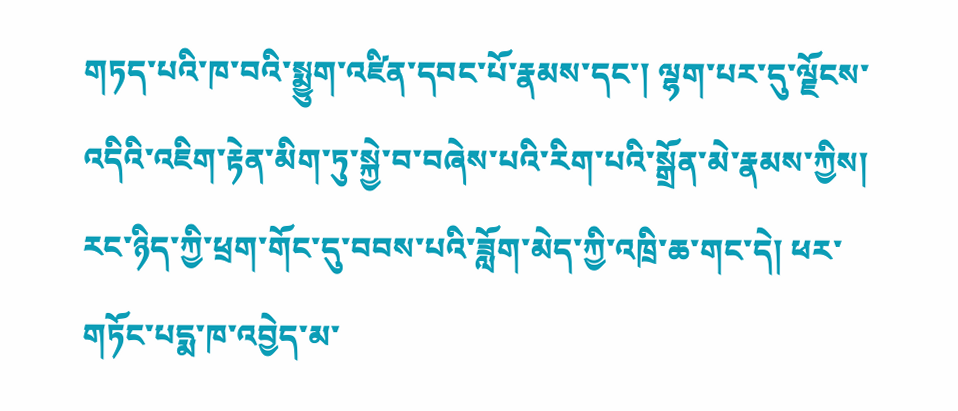གཏད་པའི་ཁ་བའི་སྨྱུག་འཛིན་དབང་པོ་རྣམས་དང་། ལྷག་པར་དུ་ལྗོངས་འདིའི་འཇིག་རྟེན་མིག་ཏུ་སྐྱེ་བ་བཞེས་པའི་རིག་པའི་སྒྲོན་མེ་རྣམས་ཀྱིས། རང་ཉིད་ཀྱི་ཕྲག་གོང་དུ་བབས་པའི་ཟློག་མེད་ཀྱི་འཁྲི་ཆ་གང་དེ། ཕར་གཏོང་པདྨ་ཁ་འབྱེད་མ་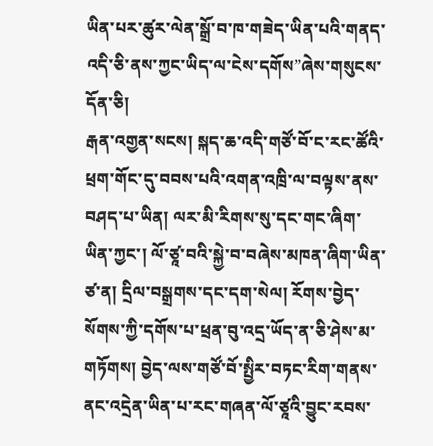ཡིན་པར་ཚུར་ལེན་སྒྲོ་བ་ཁ་གཟེད་ཡིན་པའི་གནད་འདི་ཅི་ནས་ཀྱང་ཡིད་ལ་ངེས་དགོས”ཞེས་གསུངས་དོན་ཅི།
རྒན་འགྱན་སངས། སྐད་ཆ་འདི་གཙོ་བོ་ང་རང་ཚོའི་ཕྲག་གོང་དུ་བབས་པའི་འགན་འཁྲི་ལ་བལྟས་ནས་བཤད་པ་ཡིན། ལར་མི་རིགས་སུ་དང་གང་ཞིག་ཡིན་ཀྱང་། ལོ་ཙཱ་བའི་སྐྱེ་བ་བཞེས་མཁན་ཞིག་ཡིན་ཙ་ན། དྲིལ་བསྒྲགས་དང་དག་སེལ། རོགས་བྱེད་སོགས་ཀྱི་དགོས་པ་ཕྲན་བུ་འདྲ་ཡོད་ན་ཅི་ཤེས་མ་གཏོགས། བྱེད་ལས་གཙོ་བོ་སྤྱིར་བཏང་རིག་གནས་ནང་འདྲེན་ཡིན་པ་རང་གཞན་ལོ་ཙཱའི་བྱུང་རབས་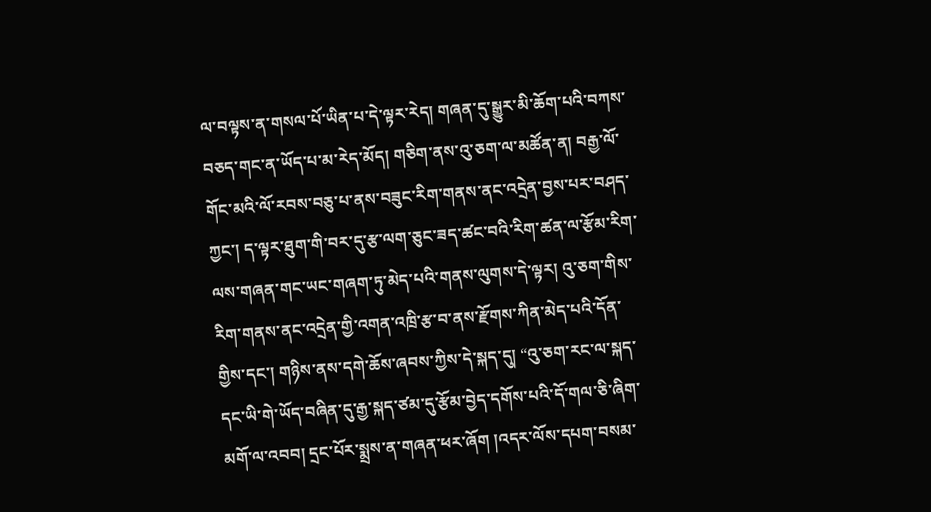ལ་བལྟས་ན་གསལ་པོ་ཡིན་པ་དེ་ལྟར་རེད། གཞན་དུ་སྒྱུར་མི་ཆོག་པའི་བཀས་བཅད་གང་ན་ཡོད་པ་མ་རེད་མོད། གཅིག་ནས་འུ་ཅག་ལ་མཚོན་ན། བརྒྱ་ལོ་གོང་མའི་ལོ་རབས་བཅུ་པ་ནས་བཟུང་རིག་གནས་ནང་འདྲེན་བྱས་པར་བཤད་ཀྱང་། ད་ལྟར་ཐུག་གི་བར་དུ་རྩ་ལག་ཅུང་ཟད་ཚང་བའི་རིག་ཚན་ལ་རྩོམ་རིག་ལས་གཞན་གང་ཡང་གཞག་ཏུ་མེད་པའི་གནས་ལུགས་དེ་ལྟར། འུ་ཅག་གིས་རིག་གནས་ནང་འདྲེན་གྱི་འགན་འཁྲི་རྩ་བ་ནས་རྫོགས་ཀིན་མེད་པའི་དོན་གྱིས་དང་། གཉིས་ནས་དགེ་ཆོས་ཞབས་ཀྱིས་དེ་སྐད་དུ། “འུ་ཅག་རང་ལ་སྐད་དང་ཡི་གེ་ཡོད་བཞིན་དུ་རྒྱ་སྐད་ཙམ་དུ་རྩོམ་བྱེད་དགོས་པའི་དོ་གལ་ཅི་ཞིག་མགོ་ལ་འབབ། དྲང་པོར་སྨྲས་ན་གཞན་ཕར་ཞོག །འདར་ལོས་དཔག་བསམ་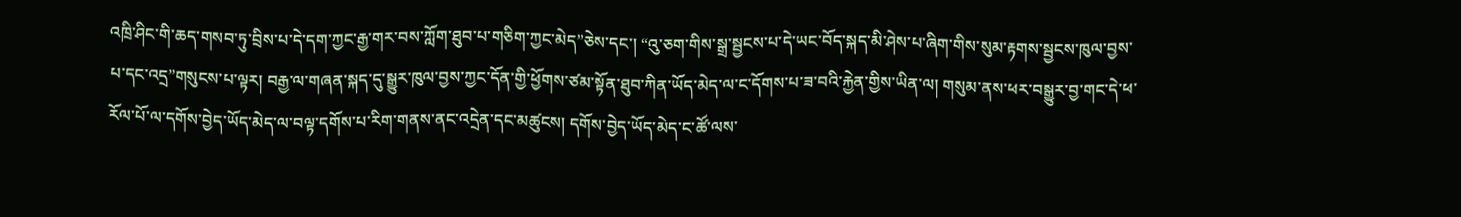འཁྲི་ཤིང་གི་ཆད་གསབ་ཏུ་བྲིས་པ་དེ་དག་ཀྱང་རྒྱ་གར་བས་ཀློག་ཐུབ་པ་གཅིག་ཀྱང་མེད”ཅེས་དང་། “འུ་ཅག་གིས་སྒྲ་སྦྱངས་པ་དེ་ཡང་བོད་སྐད་མི་ཤེས་པ་ཞིག་གིས་སུམ་རྟགས་སྦྱངས་ཁུལ་བྱས་པ་དང་འདྲ”གསུངས་པ་ལྟར། བརྒྱ་ལ་གཞན་སྐད་དུ་སྒྱུར་ཁུལ་བྱས་ཀྱང་དོན་གྱི་ཕྱོགས་ཙམ་སྟོན་ཐུབ་ཀིན་ཡོད་མེད་ལ་ང་དོགས་པ་ཟ་བའི་རྐྱེན་གྱིས་ཡིན་ལ། གསུམ་ནས་ཕར་བསྒྱུར་བྱ་གང་དེ་ཕ་རོལ་པོ་ལ་དགོས་བྱེད་ཡོད་མེད་ལ་བལྟ་དགོས་པ་རིག་གནས་ནང་འདྲེན་དང་མཚུངས། དགོས་བྱེད་ཡོད་མེད་ང་ཚོ་ལས་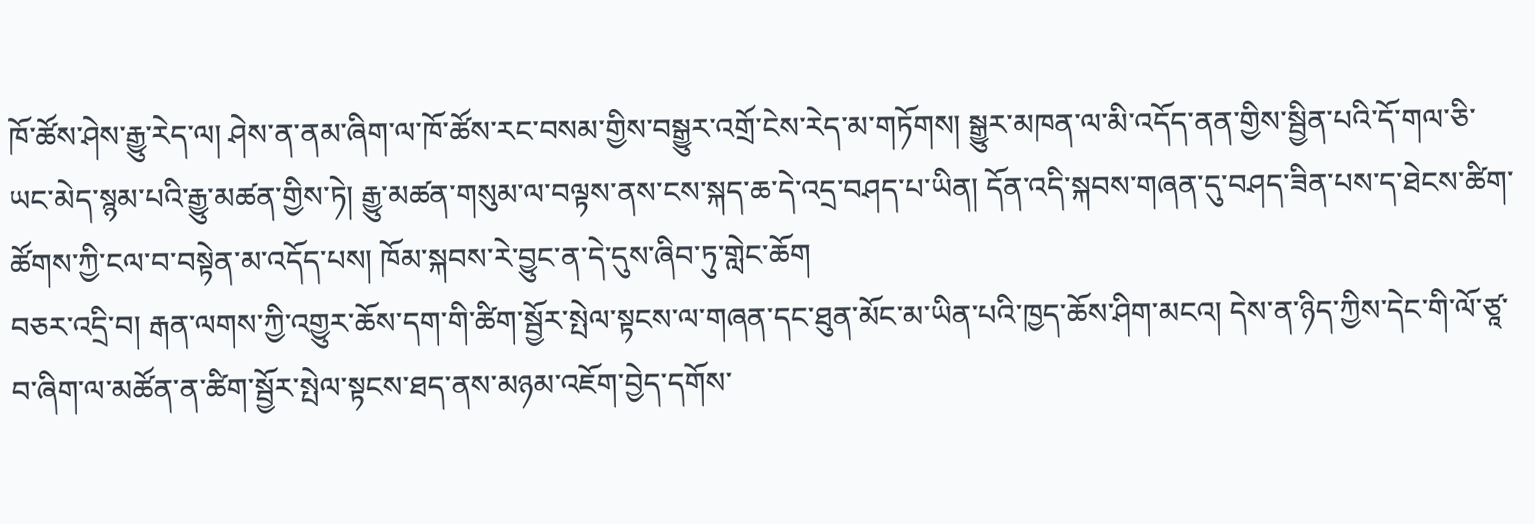ཁོ་ཚོས་ཤེས་རྒྱུ་རེད་ལ། ཤེས་ན་ནམ་ཞིག་ལ་ཁོ་ཚོས་རང་བསམ་གྱིས་བསྒྱུར་འགྲོ་ངེས་རེད་མ་གཏོགས། སྒྱུར་མཁན་ལ་མི་འདོད་ནན་གྱིས་སྦྱིན་པའི་དོ་གལ་ཅི་ཡང་མེད་སྙམ་པའི་རྒྱུ་མཚན་གྱིས་ཏེ། རྒྱུ་མཚན་གསུམ་ལ་བལྟས་ནས་ངས་སྐད་ཆ་དེ་འདྲ་བཤད་པ་ཡིན། དོན་འདི་སྐབས་གཞན་དུ་བཤད་ཟིན་པས་ད་ཐེངས་ཚིག་ཚོགས་ཀྱི་ངལ་བ་བསྟེན་མ་འདོད་པས། ཁོམ་སྐབས་རེ་བྱུང་ན་དེ་དུས་ཞིབ་ཏུ་གླེང་ཆོག
བཅར་འདྲི་བ། རྒན་ལགས་ཀྱི་འགྱུར་ཆོས་དག་གི་ཚིག་སྦྱོར་སྤེལ་སྟངས་ལ་གཞན་དང་ཐུན་མོང་མ་ཡིན་པའི་ཁྱད་ཆོས་ཤིག་མངའ། དེས་ན་ཉིད་ཀྱིས་དེང་གི་ལོ་ཙཱ་བ་ཞིག་ལ་མཚོན་ན་ཚིག་སྦྱོར་སྤེལ་སྟངས་ཐད་ནས་མཉམ་འཇོག་བྱེད་དགོས་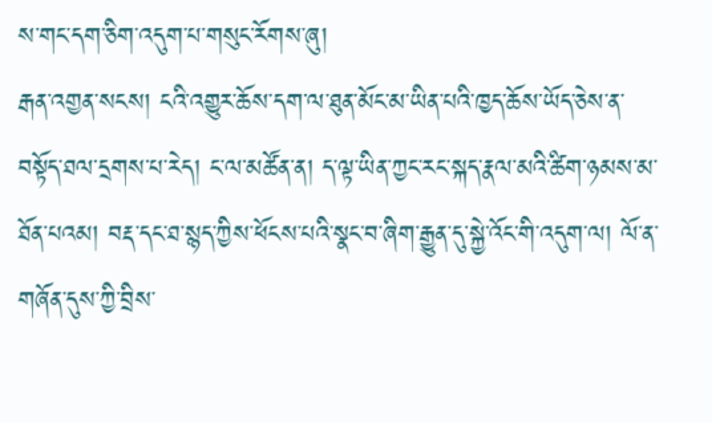ས་གང་དག་ཅིག་འདུག་པ་གསུང་རོགས་ཞུ།
རྒན་འགྱན་སངས། ངའི་འགྱུར་ཆོས་དག་ལ་ཐུན་མོང་མ་ཡིན་པའི་ཁྱད་ཆོས་ཡོད་ཅེས་ན་བསྟོད་ཐལ་དྲགས་པ་རེད། ང་ལ་མཚོན་ན། ད་ལྟ་ཡིན་ཀྱང་རང་སྐད་རྣལ་མའི་ཚིག་ཉམས་མ་ཐོན་པའམ། བརྡ་དང་ཐ་སྙད་ཀྱིས་ཕོངས་པའི་སྣང་བ་ཞིག་རྒྱུན་དུ་སྐྱེ་འོང་གི་འདུག་ལ། ལོ་ན་གཞོན་དུས་ཀྱི་བྲིས་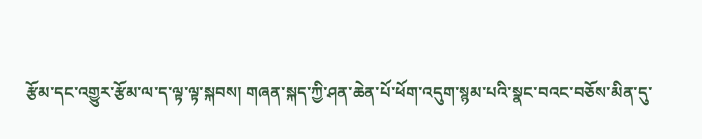རྩོམ་དང་འགྱུར་རྩོམ་ལ་ད་ལྟ་ལྟ་སྐབས། གཞན་སྐད་ཀྱི་ཤན་ཆེན་པོ་ཕོག་འདུག་སྙམ་པའི་སྣང་བའང་བཅོས་མིན་དུ་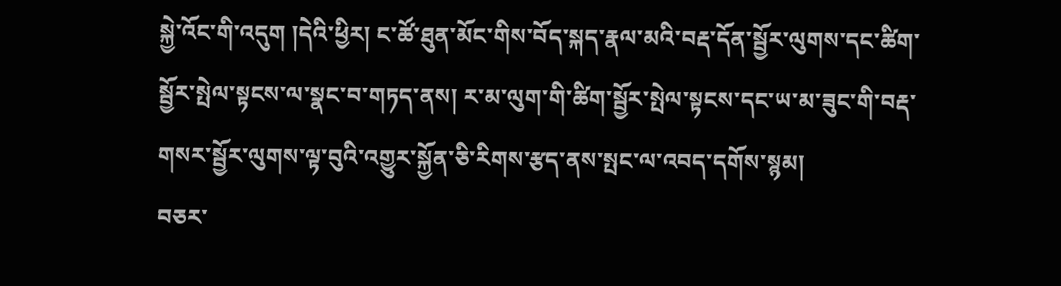སྐྱེ་འོང་གི་འདུག །དེའི་ཕྱིར། ང་ཚོ་ཐུན་མོང་གིས་བོད་སྐད་རྣལ་མའི་བརྡ་དོན་སྦྱོར་ལུགས་དང་ཚིག་སྦྱོར་སྤེལ་སྟངས་ལ་སྣང་བ་གཏད་ནས། ར་མ་ལུག་གི་ཚིག་སྦྱོར་སྤེལ་སྟངས་དང་ཡ་མ་ཟུང་གི་བརྡ་གསར་སྦྱོར་ལུགས་ལྟ་བུའི་འགྱུར་སྐྱོན་ཅི་རིགས་རྩད་ནས་སྤང་ལ་འབད་དགོས་སྙམ།
བཅར་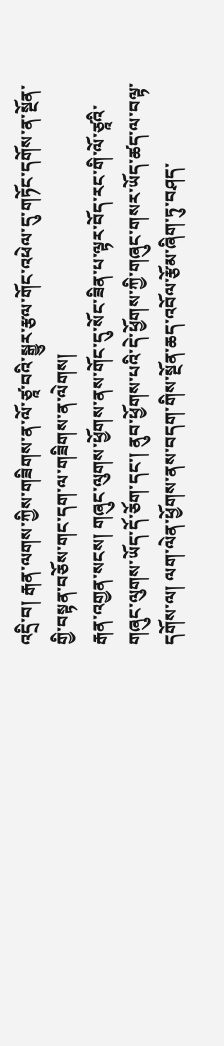འདྲི་བ། རྒན་ལགས་ཀྱིས་གཟིགས་ན་ལོ་ཙཱ་བའི་སྒྱུར་རྩལ་གོང་འཕེལ་དུ་གཏོང་དགོས་ན་སྔོན་གྱི་བསྟན་བཅོས་གང་དག་ལ་གཟིགས་ན་ལེགས།
རྒན་འགྱན་སངས། གཞུང་ལུགས་ཕྱོགས་ནས་གོང་དུ་སོང་ཟིན་པ་ལྟར་བོད་རང་གི་ལོ་ཙཱའི་གཞུང་ལུགས་ཡོད་དོ་ཅོག་དང་། ནུབ་ཕྱོགས་པའི་དེ་ཕྱོགས་ཀྱི་གཞུང་གསར་ཡོད་ཚད་ལ་བལྟ་དགོས་ལ། ལག་ལེན་ཕྱོགས་ནས་བདག་གིས་སྔོན་ཆད་འབོལ་རྩོམ་ཞིག་ཏུ་བཤད་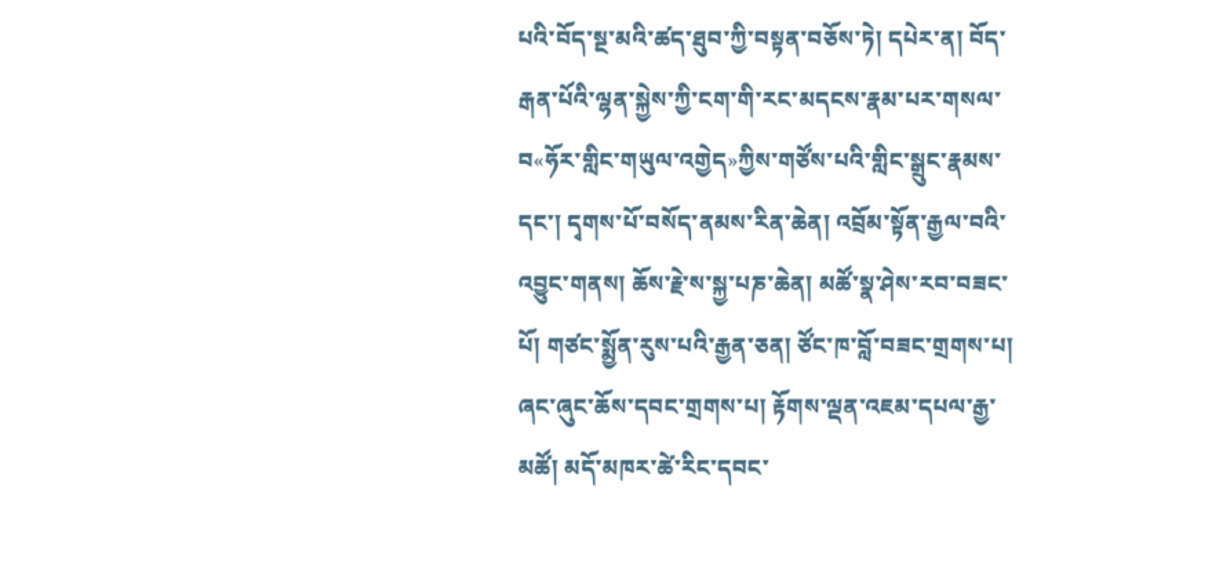པའི་བོད་སྔ་མའི་ཚད་ཐུབ་ཀྱི་བསྟན་བཅོས་ཏེ། དཔེར་ན། བོད་རྒན་པོའི་ལྷན་སྐྱེས་ཀྱི་ངག་གི་རང་མདངས་རྣམ་པར་གསལ་བ«ཧོར་གླིང་གཡུལ་འགྱེད»ཀྱིས་གཙོས་པའི་གླིང་སྒྲུང་རྣམས་དང་། དྭགས་པོ་བསོད་ནམས་རིན་ཆེན། འབྲོམ་སྟོན་རྒྱལ་བའི་འབྱུང་གནས། ཆོས་རྗེ་ས་སྐྱ་པཎ་ཆེན། མཚོ་སྣ་ཤེས་རབ་བཟང་པོ། གཙང་སྨྱོན་རུས་པའི་རྒྱན་ཅན། ཙོང་ཁ་བློ་བཟང་གྲགས་པ། ཞང་ཞུང་ཆོས་དབང་གྲགས་པ། རྟོགས་ལྡན་འཇམ་དཔལ་རྒྱ་མཚོ། མདོ་མཁར་ཚེ་རིང་དབང་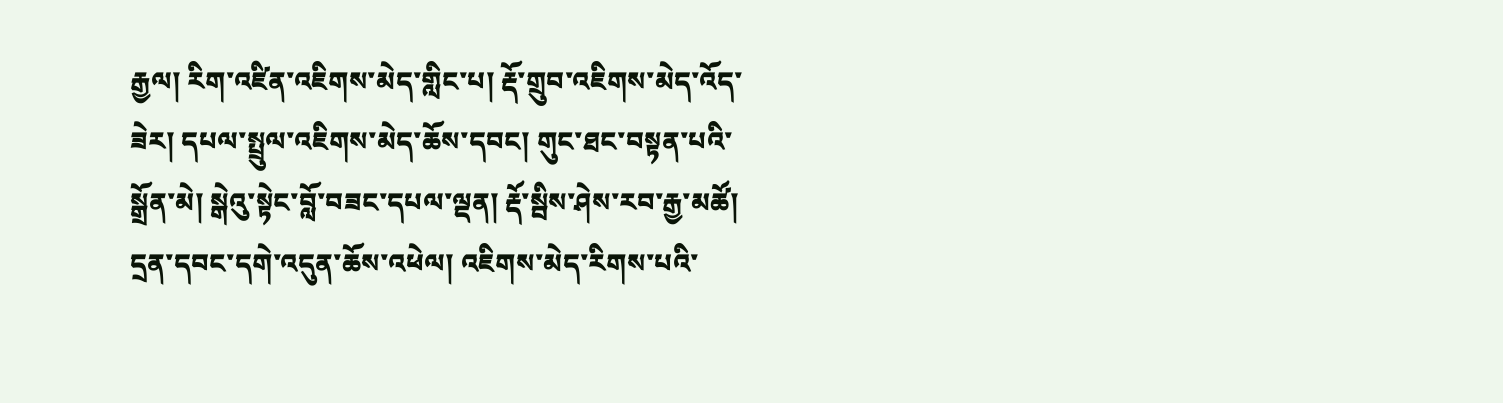རྒྱལ། རིག་འཛིན་འཇིགས་མེད་གླིང་པ། རྡོ་གྲུབ་འཇིགས་མེད་འོད་ཟེར། དཔལ་སྤྲུལ་འཇིགས་མེད་ཆོས་དབང། གུང་ཐང་བསྟན་པའི་སྒྲོན་མེ། སྒེའུ་སྟེང་བློ་བཟང་དཔལ་ལྡན། རྡོ་སྦིས་ཤེས་རབ་རྒྱ་མཚོ། དྲན་དབང་དགེ་འདུན་ཆོས་འཕེལ། འཇིགས་མེད་རིགས་པའི་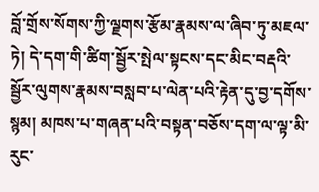བློ་གྲོས་སོགས་ཀྱི་ལྗགས་རྩོམ་རྣམས་ལ་ཞིབ་ཏུ་མཇལ་ཏེ། དེ་དག་གི་ཚིག་སྦྱོར་སྤེལ་སྟངས་དང་མིང་བརྡའི་སྦྱོར་ལུགས་རྣམས་བསླབ་པ་ལེན་པའི་རྟེན་དུ་བྱ་དགོས་སྙམ། མཁས་པ་གཞན་པའི་བསྟན་བཅོས་དག་ལ་ལྟ་མི་རུང་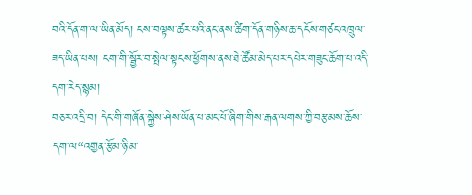བའི་དོན་ག་ལ་ཡིན་མོད། ངས་བལྟས་ཚར་པའི་ནང་ནས་ཚིག་དོན་གཉིས་ཆ་དངོས་གཙང་འཁྲུལ་ཟད་ཡིན་པས། ངག་གི་སྦྱོར་བ་སྤེལ་སྟངས་ཕྱོགས་ནས་ཐེ་ཚོམ་མེད་པར་དཔེར་གཟུང་ཆོག་པ་འདི་དག་རེད་སྙམ།
བཅར་འདྲི་བ། དེང་གི་གཞོན་སྐྱེས་ཤེས་ཡོན་པ་མང་པོ་ཞིག་གིས་རྒན་ལགས་ཀྱི་བརྩམས་ཆོས་དག་ལ“འགྱན་རྩོམ་ཉི་མ་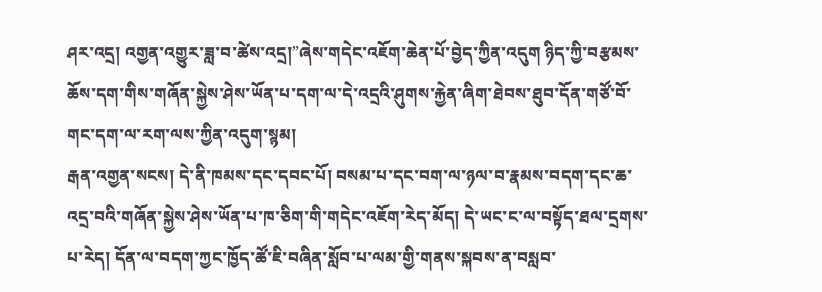ཤར་འདྲ། འགྱན་འགྱུར་ཟླ་བ་ཚེས་འདྲ།”ཞེས་གདེང་འཇོག་ཆེན་པོ་བྱེད་ཀྱིན་འདུག ཉིད་ཀྱི་བརྩམས་ཆོས་དག་གིས་གཞོན་སྐྱེས་ཤེས་ཡོན་པ་དག་ལ་དེ་འདྲའི་ཤུགས་རྐྱེན་ཞིག་ཐེབས་ཐུབ་དོན་གཙོ་བོ་གང་དག་ལ་རག་ལས་ཀྱིན་འདུག་སྙམ།
རྒན་འགྱན་སངས། དེ་ནི་ཁམས་དང་དབང་པོ། བསམ་པ་དང་བག་ལ་ཉལ་བ་རྣམས་བདག་དང་ཆ་འདྲ་བའི་གཞོན་སྐྱེས་ཤེས་ཡོན་པ་ཁ་ཅིག་གི་གདེང་འཇོག་རེད་མོད། དེ་ཡང་ང་ལ་བསྟོད་ཐལ་དྲགས་པ་རེད། དོན་ལ་བདག་ཀྱང་ཁྱོད་ཚོ་ཇི་བཞིན་སློབ་པ་ལམ་གྱི་གནས་སྐབས་ན་བསླབ་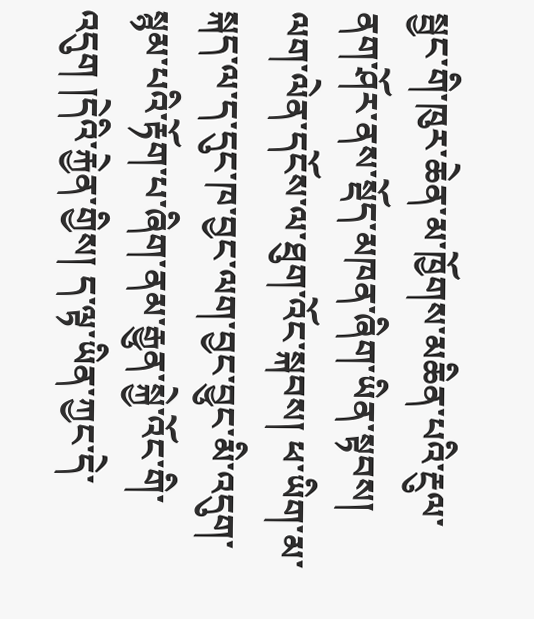སྦྱང་གི་ཁུར་ཆེན་མ་ཁྱོགས་མཆིན་པའི་རྔུལ་ནག་ཤོར་ནས་སྡོད་མཁན་ཞིག་ཡིན་སྟབས། ལག་ལེན་དངོས་ལ་ཐུག་འོང་སྐབས། ཕ་ཡིག་མ་སྐད་ལ་ད་དུང་ཁ་བྱང་ལག་བྱང་བྱུང་མི་འདུག་སྙམ་པའི་རྟོག་པ་ཞིག་ནམ་རྒྱུན་སྐྱེ་འོང་གི་འདུག །དེའི་རྐྱེན་གྱིས། ད་ལྟ་ཡིན་ཀྱང་དེ་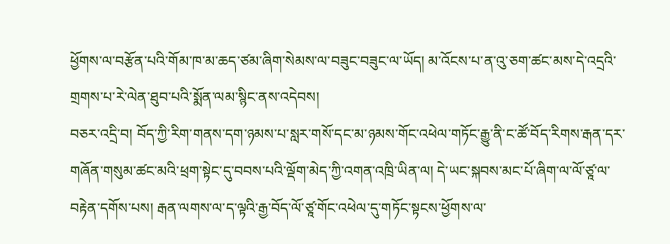ཕྱོགས་ལ་བརྩོན་པའི་གོམ་ཁ་མ་ཆད་ཙམ་ཞིག་སེམས་ལ་བཟུང་བཟུང་ལ་ཡོད། མ་འོངས་པ་ན་འུ་ཅག་ཚང་མས་དེ་འདྲའི་གྲགས་པ་རེ་ལེན་ཐུབ་པའི་སྨོན་ལམ་སྙིང་ནས་འདེབས།
བཅར་འདྲི་བ། བོད་ཀྱི་རིག་གནས་དག་ཉམས་པ་སླར་གསོ་དང་མ་ཉམས་གོང་འཕེལ་གཏོང་རྒྱུ་ནི་ང་ཚོ་བོད་རིགས་རྒན་དར་གཞོན་གསུམ་ཚང་མའི་ཕྲག་སྟེང་དུ་བབས་པའི་ལྡོག་མེད་ཀྱི་འགན་འཁྲི་ཡིན་ལ། དེ་ཡང་སྐབས་མང་པོ་ཞིག་ལ་ལོ་ཙཱ་ལ་བརྟེན་དགོས་པས། རྒན་ལགས་ལ་ད་ལྟའི་རྒྱ་བོད་ལོ་ཙཱ་གོང་འཕེལ་དུ་གཏོང་སྟངས་ཕྱོགས་ལ་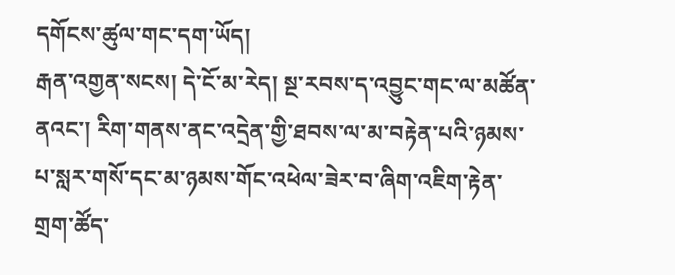དགོངས་ཚུལ་གང་དག་ཡོད།
རྒན་འགྱན་སངས། དེ་ངོ་མ་རེད། སྔ་རབས་ད་འབྱུང་གང་ལ་མཚོན་ནའང་། རིག་གནས་ནང་འདྲེན་གྱི་ཐབས་ལ་མ་བརྟེན་པའི་ཉམས་པ་སླར་གསོ་དང་མ་ཉམས་གོང་འཕེལ་ཟེར་བ་ཞིག་འཇིག་རྟེན་གྲག་ཚོད་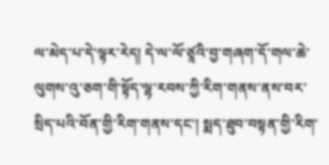ལ་མེད་པ་དེ་ལྟར་རེད། དེ་ལ་ལོ་ཙཱའི་བྱ་གཞག་དོ་གལ་ཆེ་ལུགས་འུ་ཅག་གི་སྟོད་ལྷ་རབས་ཀྱི་རིག་གནས་ནས་བར་སྲིད་པའི་བོན་གྱི་རིག་གནས་དང་། སྨད་ཐུབ་བསྟན་གྱི་རིག་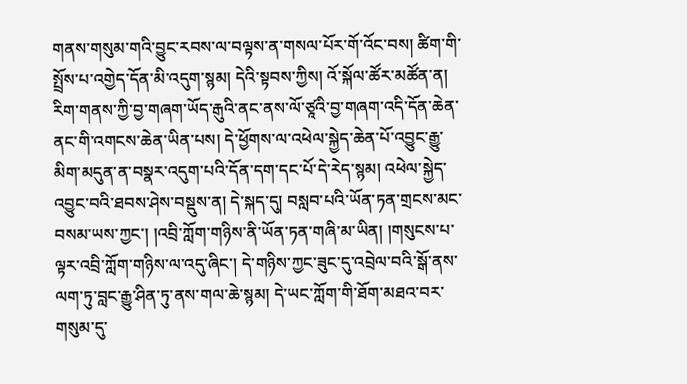གནས་གསུམ་གའི་བྱུང་རབས་ལ་བལྟས་ན་གསལ་པོར་གོ་འོང་བས། ཚིག་གི་སྤྲོས་པ་འགྱེད་དོན་མི་འདུག་སྙམ། དེའི་སྟབས་ཀྱིས། འོ་སྐོལ་ཚོར་མཚོན་ན། རིག་གནས་ཀྱི་བྱ་གཞག་ཡོད་རྒུའི་ནང་ནས་ལོ་ཙཱའི་བྱ་གཞག་འདི་དོན་ཆེན་ནང་གི་འགངས་ཆེན་ཡིན་པས། དེ་ཕྱོགས་ལ་འཕེལ་སྐྱེད་ཆེན་པོ་འབྱུང་རྒྱུ་མིག་མདུན་ན་བསྣར་འདུག་པའི་དོན་དག་དང་པོ་དེ་རེད་སྙམ། འཕེལ་སྐྱེད་འབྱུང་བའི་ཐབས་ཤེས་བསྡུས་ན། དེ་སྐད་དུ། བསླབ་པའི་ཡོན་ཏན་གྲངས་མང་བསམ་ཡས་ཀྱང་། །འབྲི་ཀློག་གཉིས་ནི་ཡོན་ཏན་གཞི་མ་ཡིན། །གསུངས་པ་ལྟར་འབྲི་ཀློག་གཉིས་ལ་འདུ་ཞིང་། དེ་གཉིས་ཀྱང་ཟུང་དུ་འབྲེལ་བའི་སྒོ་ནས་ལག་ཏུ་བླང་རྒྱུ་ཤིན་ཏུ་ནས་གལ་ཆེ་སྙམ། དེ་ཡང་ཀློག་གི་ཐོག་མཐའ་བར་གསུམ་དུ་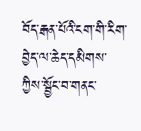བོད་རྒན་པོའི་ངག་གི་རིག་བྱེད་ལ་ཆེད་དམིགས་ཀྱིས་སྦྱོང་བ་གནང་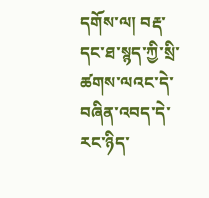དགོས་ལ། བརྡ་དང་ཐ་སྙད་ཀྱི་སྲི་ཚགས་ལའང་དེ་བཞིན་འབད་དེ་རང་ཉིད་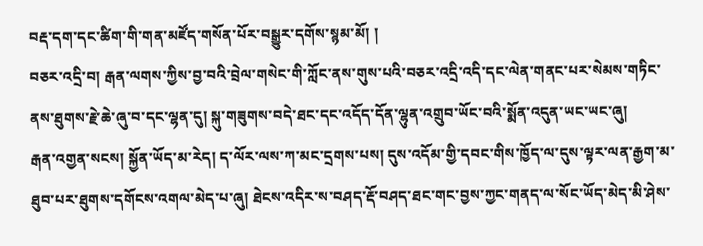བརྡ་དག་དང་ཚིག་གི་གན་མཛོད་གསོན་པོར་བསྒྱུར་དགོས་སྙམ་མོ། །
བཅར་འདྲི་བ། རྒན་ལགས་ཀྱིས་བྱ་བའི་བྲེལ་གསེང་གི་ཀློང་ནས་གུས་པའི་བཅར་འདྲི་འདི་དང་ལེན་གནང་པར་སེམས་གཏིང་ནས་ཐུགས་རྗེ་ཆེ་ཞུ་བ་དང་ལྷན་དུ། སྐུ་གཟུགས་བདེ་ཐང་དང་འདོད་དོན་ལྷུན་འགྲུབ་ཡོང་བའི་སྨོན་འདུན་ཡང་ཡང་ཞུ།
རྒན་འགྱན་སངས། སྐྱོན་ཡོད་མ་རེད། ད་ལོར་ལས་ཀ་མང་དྲགས་པས། དུས་འདོམ་གྱི་དབང་གིས་ཁྱོད་ལ་དུས་ལྟར་ལན་རྒྱག་མ་ཐུབ་པར་ཐུགས་དགོངས་འགལ་མེད་པ་ཞུ། ཐེངས་འདིར་ས་བཤད་རྡོ་བཤད་ཐང་གང་བྱས་ཀྱང་གནད་ལ་སོང་ཡོད་མེད་མི་ཤེས་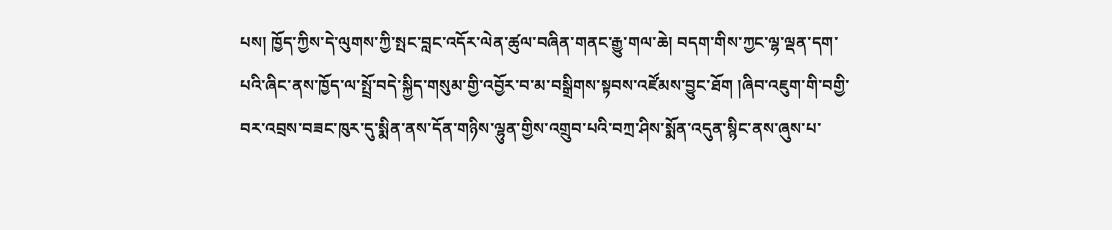པས། ཁྱོད་ཀྱིས་དེ་ལུགས་ཀྱི་སྤང་བླང་འདོར་ལེན་ཚུལ་བཞིན་གནང་རྒྱུ་གལ་ཆེ། བདག་གིས་ཀྱང་ལྷ་ལྡན་དག་པའི་ཞིང་ནས་ཁྱོད་ལ་སྤྲོ་བདེ་སྐྱིད་གསུམ་གྱི་འབྱོར་བ་མ་བསྒྲིགས་སྟབས་འཛོམས་བྱུང་ཐོག །ཞིབ་འཇུག་གི་བགྱི་བར་འབྲས་བཟང་ཁུར་དུ་སྨིན་ནས་དོན་གཉིས་ལྷུན་གྱིས་འགྲུབ་པའི་བཀྲ་ཤིས་སྨོན་འདུན་སྙིང་ནས་ཞུས་པ་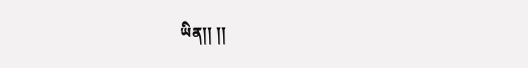ཡིན།། །།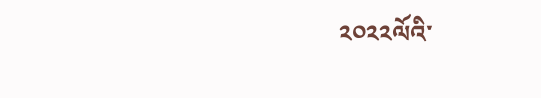༢༠༢༢ལོའི་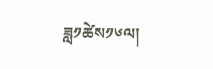ཟླ༡ཚེས༡༦ལ།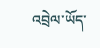འབྲེལ་ཡོད་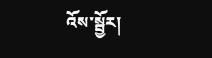འོས་སྦྱོར།